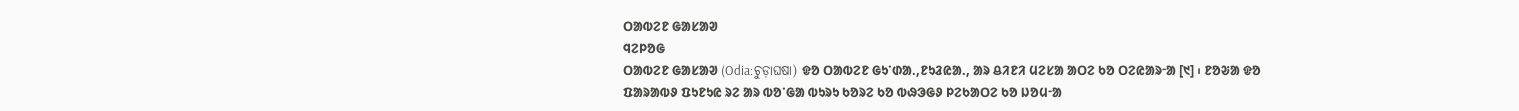ᱛᱟᱵᱮᱱ ᱜᱟᱥᱟᱣ
ᱧᱮᱞᱚᱜ
ᱛᱟᱵᱮᱱ ᱜᱟᱥᱟᱣ (Odia:ଚୁଡ଼ାଘଷା) ᱫᱚ ᱛᱟᱵᱮᱱ ᱜᱩᱸᱰᱟ.,ᱱᱩᱲᱭᱟ., ᱟᱨ ᱪᱤᱱᱤ ᱢᱮᱥᱟ ᱟᱛᱮ ᱠᱚ ᱛᱮᱭᱟᱨᱼᱟ [᱑] ᱾ ᱱᱚᱶᱟ ᱫᱚ ᱯᱟᱨᱟᱵᱽ ᱯᱩᱱᱩᱭ ᱨᱮ ᱟᱨ ᱵᱚᱸᱜᱟ ᱵᱩᱨᱩ ᱠᱚᱨᱮ ᱠᱚ ᱵᱷᱳᱜᱽ ᱞᱮᱠᱟᱛᱮ ᱠᱚ ᱡᱚᱢᱼᱟ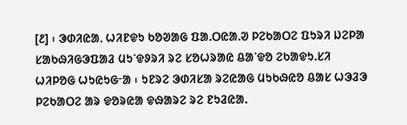[᱒] ᱾ ᱳᱰᱤᱭᱟᱹ ᱦᱤᱱᱫᱩ ᱠᱚᱣᱟᱜ ᱯᱟ.ᱛᱭᱟ.ᱣ ᱞᱮᱠᱟᱛᱮ ᱯᱩᱨᱤ ᱡᱮᱞᱟ ᱥᱟᱠᱷᱤᱜᱳᱯᱟᱲ ᱢᱩᱸᱫᱽᱨᱤ ᱨᱮ ᱥᱚᱦᱨᱟᱭ ᱪᱟᱸᱫᱚ ᱮᱠᱟᱫᱩ.ᱥᱤ ᱦᱤᱞᱚᱜ ᱦᱩᱭᱩᱜᱼᱟ ᱾ ᱩᱱᱨᱮ ᱳᱰᱤᱥᱟ ᱨᱮᱭᱟᱜ ᱢᱩᱠᱷᱭᱚ ᱪᱟᱥ ᱦᱳᱲᱳ ᱞᱮᱠᱟᱛᱮ ᱟᱨ ᱫᱚᱨᱭᱟ ᱫᱷᱟᱨᱮ ᱨᱮ ᱱᱩᱲᱭᱟ.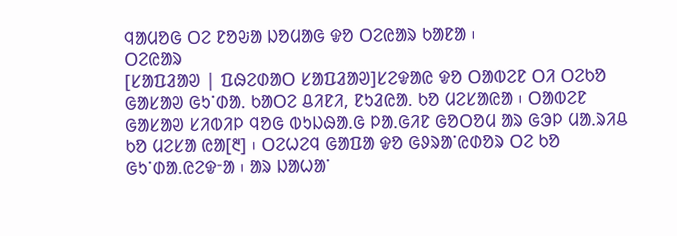ᱧᱟᱢᱚᱜ ᱛᱮ ᱱᱚᱶᱟ ᱡᱚᱢᱟᱜ ᱫᱚ ᱛᱮᱭᱟᱨ ᱠᱟᱱᱟ ᱾
ᱛᱮᱭᱟᱨ
[ᱥᱟᱯᱲᱟᱣ | ᱯᱷᱮᱰᱟᱛ ᱥᱟᱯᱲᱟᱣ]ᱥᱮᱫᱟᱭ ᱫᱚ ᱛᱟᱵᱮᱱ ᱛᱤ ᱛᱮᱠᱚ ᱜᱟᱥᱟᱣ ᱜᱩᱸᱰᱟ. ᱠᱟᱛᱮ ᱪᱤᱱᱤ, ᱱᱩᱲᱭᱟ. ᱠᱚ ᱢᱮᱥᱟᱭᱟ ᱾ ᱛᱟᱵᱮᱱ ᱜᱟᱥᱟᱣ ᱥᱤᱵᱤᱞ ᱧᱚᱜ ᱵᱩᱡᱷᱟ.ᱜ ᱞᱟ.ᱜᱤᱱ ᱜᱚᱛᱚᱢ ᱟᱨ ᱜᱳᱞ ᱢᱟ.ᱨᱤᱪ ᱠᱚ ᱢᱮᱥᱟ ᱭᱟ[᱓] ᱾ ᱛᱮᱦᱮᱧ ᱜᱟᱯᱟ ᱫᱚ ᱜᱽᱨᱟᱸᱭᱰᱚᱨ ᱛᱮ ᱠᱚ ᱜᱩᱸᱰᱟ.ᱭᱮᱫᱼᱟ ᱾ ᱟᱨ ᱡᱟᱦᱟᱸ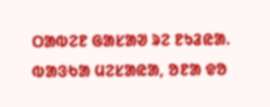ᱛᱟᱵᱮᱱ ᱜᱟᱥᱟᱣ ᱨᱮ ᱱᱩᱲᱭᱟ. ᱵᱟᱝᱠᱟ ᱢᱮᱥᱟᱭᱟ, ᱚᱱᱟ ᱫᱚ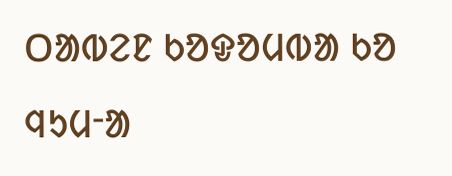ᱛᱟᱵᱮᱱ ᱠᱚᱫᱚᱢᱵᱟ ᱠᱚ ᱧᱩᱢᱼᱟ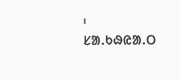᱾
ᱥᱟ.ᱠᱷᱭᱟ.ᱛ